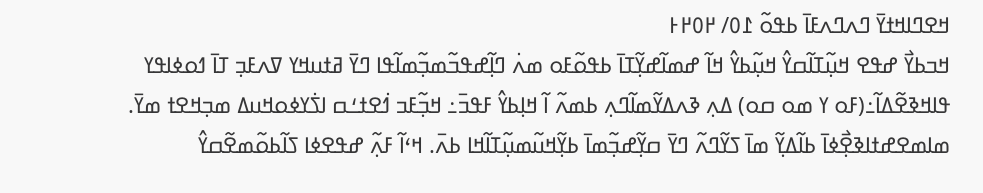ߞߐߣߊߞߙߌ߫ ߣߍߣߍߓߊ߫ ߕߟߋ߬ ߁߀/ ߂߀߂߅
ߞߏߕߌ߯ ߝߟߐ ߞߎ߲߬ߠߊ߬ߛߌ߮ ߞߎ߲߬ߕߌ߮ ߞߊ߬ ߝߘߊ߬ߝߌ߲߬ߠߊ߫ ߕߟߋ߬ߓߋ ߘߍ߭ ߣߊ߲߬ߝߟߏ߬ߘߏ߲߬ߘߊ߬ߟߊ ߣߌ߫ ߥߙߎߞߌ ߜߍߓߏ߲ ߠߊ߫ ߗߋߦߊߟߌ ߟߊߞߢߐ߬ߡߊ߬߸(ߓߋ ߌ ߘߋ ߛߋ) ߡߍ߲ ߢߍߡߌ߬ߘߊ߬ߣߍ߲ ߕߘߍ߬ ߊ߬ ߞߊ߲ߕߌ߮ ߓߟߏ߫߸ ߞߏ߲߬ߓߏ ߗ߭ߐߙߑߛ ߊߖ߭ߌߦߋߞߎߡ ߘߏ߲ߞߐߙ ߘߌ߫. ߘߊߘߐߝߙߊߢߐ߲߯ߦߊ߫ ߕߊ߬ߡߌ߲߬ ߘߊ߫ ߖߌ߬ߣߍ߬ ߣߌ߫ ߛߌ߲߬ߝߏ߲߬ߘߊ߫ ߕߌ߲߬ߞߎ߬ߘߎ߲߬ߠߊ߬ߞߊ ߕߍ߫. ߞߵߊ߬ ߓߍ߲߬ ߝߟߐߦߊ ߖߊ߬ߕߋ߬ߘߐ߬ߛߌ߮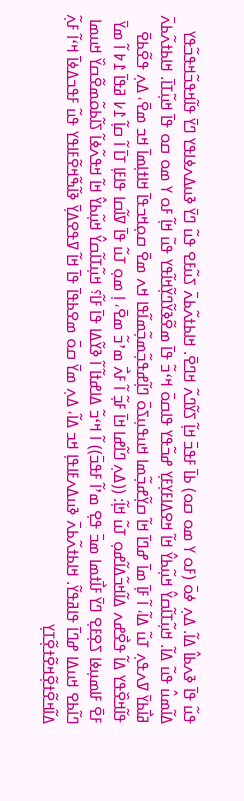ߟߎ߬ ߟߊ߫ ߢߍߕߊ߮ ߡߊ߬. ߡߍ߲ ߦߋ߫ (ߓߋ ߌ ߘߋ ߛߋ) ߕߊ߫ ߓߟߏ߫ ߞߊ߲߬ ߖߌ߬ߣߍ߬ ߞߣߐ߫. ߞߊߕߙߍ߬ߕߍ߫ ߖߎ߬ߓߐ ߟߎ߬ ߣߌ߫ ߢߎߡߍߦߊߟߌ ߣߌ߫ ߟߊ߬ߞߟߏ߬ߞߟߏ߬ߟߌ ߡߊ߬ߘߎ߮ ߟߎ߬ ߡߊ߬. ߞߎ߲߬ߠߊ߬ߛߌ߮ ߞߎ߲߬ߕߌ߮ ߞߊ߬ ߞߐߡߊߓߌ߲ߓߌ߲ ߝߏ߬ߟߌ ߟߊߛߋ߫ ߞߵߏ߬ ߟߊ߫ ߘߐ߬ߢߌ߬ߣߌ߲߬ߞߊ߬ߟߌ ߟߎ߬ ߞߊ߲߬ ߓߋ ߌ ߘߋ ߛߋ ߟߊ߫ ߞߎ߲߬ߠߊ߫. ߞߊߕߙߍ߬ߕߍ߫ ߥߊ߯ߕߌ߫ ߜߍߟߍ߲ ߠߎ߬ ߡߊ߬، ߊ߬ ߓߊ߲߫ ߘߊ߫ ߝߣߊ߫ ߞߊ߬ ߛߌ߲߬ߝߏ߲߬ߘߊ ߞߎߟߎ߲ߖߋ߫ ߣߊ߲߬ߝߟߏ߲߬ߘߏ߲߬ߘߊ߬ߟߊ ߞߍ ߘߐ߫ ߛߋ߲ߞߏߟߊ߫ ߞߊߙߊ߲ߘߊ߫ ߞߏ ߘߐ߫، ߡߍ߲ ߟߐ߬ߕߐ߫ ߟߊ߬ߞߐ߰ߟߌ ߡߊ߬ ߟߐ߯ߝߍ ߡߊ߬ߞߏ߬ߡߊ߬ߝߋ߲ ߠߎ߬ ߞߊ߲߬: ((ߡߍ߲ ߣߊ߬ߝߊ ߞߊ߫ ߓߏ߲߬ ߊ߬ ߓߍ߯ ߘߴߏ߬ ߘߐ߫، ߊ߲ ߘߋ߲ ߠߎ߬ ߟߊ߫ ߜߊ߬ߛߊ ߟߊߓߊ߲ ߠߊ߫ ߊ߬ ߛߊ߲߬ ߁߇ ߥߟߊ߫ ߁߈ ߊ߬ ߘߌ߫ ߓߐ߫ ߓߊߘߎ߲ߦߊ ߖߐ߲ߓߐ߲ ߣߌ߫ ߓߊ߯ߙߘߊ ߘߏ߫ ߟߐ߲ ߘߴߊ߬ ߓߟߏ߫)) ߊ߬ ߞߵߏ߬ ߡߊߝߙߊ߬ ߊ߬ ߢߌ߬ߡߊ ߟߊ߫ ߓߊ߬؟ ߞߎ߲߬ߠߊ߬ߛߌ߮ ߞߎ߲߬ߕߌ߮ ߞߊ߬ ߞߟߍ߬ߦߊ߬ ߖߊ߬ߕߋ߬ߘߐ߬ߛߌ߰ ߞߎߘߊ ߣߊ߬ߕߐ ߞߎߡߊ ߝߣߊ߫ ߟߊߥߟߌ߬. ߞߊߕߙߍ߬ߕߍ߫ ߢߎߡߍߓߊߟߊ߲ ߞߏ ߡߊ߬، ߡߍ߲ ߘߌ߫ ߛߋ߫ ߘߐߕߟߊ߫ ߟߊ߫ ߞߊ߬ ߜߟߐߡߌ߲߫ ߢߊ߬ߒ߬ߞߐ߬ߓߊߟߌ ߟߎ߬ ߓߟߏߡߦߊ߫ ߞߵߊ߬ ߓߍ߲߬ ߡߊ߬ߞߐ߬ߙߐ߲߬ߞߐ߬ߙߐ߲߬ߠߌ߲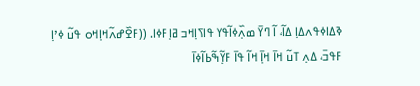ߢߡߊߦߟߍߡߊ߲ ߡߊ߬، ߊ߬ ߣߌ߫ ߘߍ߲߰ߦߊ߬ߟߌ ߟߊߖߊ߲ߞߏ ߥߊ߲ߓߦߊ. ((ߓߐ߰ߝߍ߬ߞߊ߲ߞߋ ߟߎ߬ ߦߴߊ߲ ߓߟߏ߫، ߡߍ߲ ߠߎ߬ ߞߊ߫ ߞߊ߲߫ ߞߊ߬ ߟߊ߫ ߓߌ߲߬ߒ߬ߕߊ߬ߦߊ߫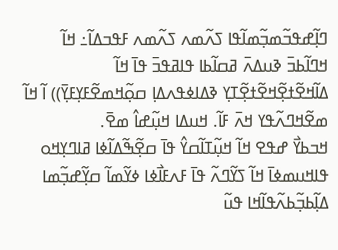ߣߊ߲߬ߝߟߏ߬ߘߏ߲߬ߘߊ߬ߟߊ ߖߍ߬ߘߍ ߖߍ߬ߘߍ ߓߟߏߡߊ߬߸ ߞߊ߬ ߞߣߊ߬ߕߏ߫ ߢߎߡߍ߫ ߥߛߊ߬ߕߊ ߟߊߥߟߏ߫ ߟߊ߫ ߞߊ߬ ߡߊ߬ߞߐ߬ߙߐ߲߬ߞߐ߬ߙߐ߲߬ߠߌ߲ ߢߡߊߦߟߍߡߊ߲ ߛߋ߲߬ߞߘߐ߬ߓߌ߲ߓߌ߲߫)) ߊ߬ ߞߊ߬ ߘߐ߬ߞߣߍ߬ߟߌ ߞߍ߫ ߓߊ߬. ߞߎߡߊ ߞߎ߲߬ߝߊ߮ ߘߐ߫.
ߞߏߕߌ߯ ߝߟߐ ߞߊ߬ ߞߎ߲߬ߠߊ߬ߛߌ߮ ߟߊ߫ ߛߐ߲߬ߒ߬ߡߊ߬ߦߊ ߥߊߣߌ߲ߞߋ ߟߊߞߎߘߦߊ߫ ߞߊ߬ ߖߌ߬ߣߍ߬ ߟߊ߫ ߓߍߓߊ߯ߦߊ ߦߌ߬ߘߊ߬ ߛߌ߲߬ߝߏ߲߬ߘߊ ߡߊ߲߬ߕߏ߲߬ߕߍ߬ߟߊ߬ߞߊ ߟߎ߬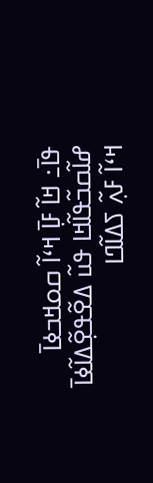ߟߊ߫߸ ߞߊ߬ ߓߊ߲߫ ߞߵߊ߬ ߛߋߞߏߦߊ߫ ߝߊ߬ߛߏ߬ߟߊ߬ߞߊ ߟߎ߬ ߡߐ߬ߟߐ߲߬ߡߊ߬ߦߊ߫ ߞߵߊ߬ ߓߍ߲߬ ߖߡߊ߬ߣߊ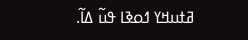ߥߙߎߞߌ ߗߋߢߊ ߟߎ߬ ߡߊ߬.